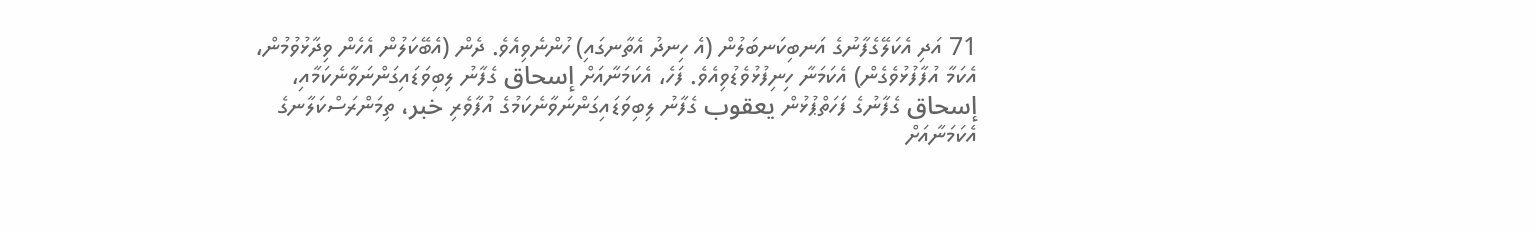71 އަދި އެކަލޭގެފާނުގެ އަނބިކަނބަލުން (އެ ހިނދު އެތާނގައި) ހުންނެވިއެވެ. ދެން (އެބޭކަލުން އެހެން ވިދާޅުވުމުން، އެކަމާ އުފާފުޅުވެގެން) އެކަމަނާ ހިނިފުޅުވެޑުވިއެވެ. ފަހެ، އެކަމަނާއަށް إسحاق ގެފާނު ލިބިވަޑައިގަންނަވާނެކަމާއި، إسحاق ގެފާނުގެ ފަހަތްޕުޅުން يعقوب ގެފާނު ލިބިވަޑައިގަންނަވާނެކަމުގެ އުފާވެރި خبر، ތިމަންރަސްކަލާނގެ އެކަމަނާއަށް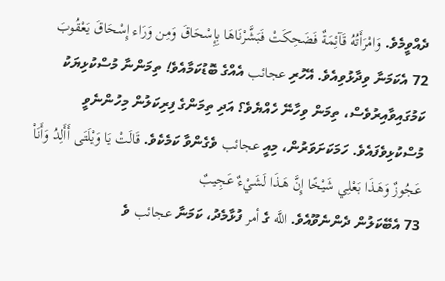ދެއްވީމެވެ. وَامْرَأَتُهُ قَآئِمَةٌ فَضَحِكَتْ فَبَشَّرْنَاهَا بِإِسْحَاقَ وَمِن وَرَاء إِسْحَاقَ يَعْقُوبَ
72 އެކަމަނާ ވިދާޅުވިއެވެ. އޭހުރި عجائب އެއްގެ ބޮޑުކަމާއެވެ! ތިމަންނާ މުސްކުޅިޔަކު ކަމުގައިވާއިރުވެސް، ތިމަން ވިހާނޭ ހެއްޔެވެ؟ އަދި ތިމަންގެ ފިރިކަލުން މިހުންނެވީ މުސްކުޅިވެފައެވެ. ހަމަކަށަވަރުން، މިއީ عجائب ވެގެންވާ ކަމެކެވެ. قَالَتْ يَا وَيْلَتَى أَأَلِدُ وَأَنَاْ عَجُوزٌ وَهَـذَا بَعْلِي شَيْخًا إِنَّ هَـذَا لَشَيْءٌ عَجِيبٌ
73 އެބޭކަލުން ދެންނެވޫއެވެ. اللَّه ގެ أمر ފުޅާމެދު، ކަމަނާ عجائب ވެ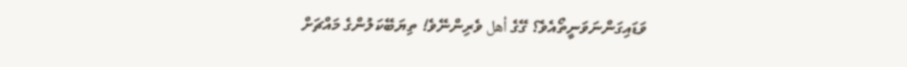ވަޑައިގަންނަވަނީތޯއެވެ؟ ގޭގެ أهل ވެރިންނޭވެ! ތިޔަބޭކަލުންގެ މައްޗަށް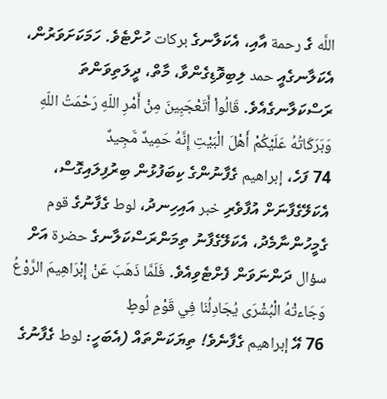اللَّه ގެ رحمة އާއި، އެކަލާނގެ بركات ހުށްޓެވެ. ހަމަކަށަވަރުން، އެކަލާނގެއީ حمد ލިބިވޮޑިގެންވާ، މާތް، ދީލަތިވަންތަ ރަސްކަލާނގެއެވެ. قَالُواْ أَتَعْجَبِينَ مِنْ أَمْرِ اللّهِ رَحْمَتُ اللّهِ وَبَرَكَاتُهُ عَلَيْكُمْ أَهْلَ الْبَيْتِ إِنَّهُ حَمِيدٌ مَّجِيدٌ
74 ފަހެ، إبراهيم ގެފާނުންގެ ކިބަފުޅުން ބިރުފިލައިގޮސް، އެކަލޭގެފާނަށް އުފާވެރި خبر އައިހިނދު، لوط ގެފާނުގެ قوم ގެމީހުންނާމެދު، އެކަލޭގެފާނު ތިމަންރަސްކަލާނގެ حضرة އަށް سؤال ދަންނަވަން ފެށްޓެވިއެވެ. فَلَمَّا ذَهَبَ عَنْ إِبْرَاهِيمَ الرَّوْعُ وَجَاءتْهُ الْبُشْرَى يُجَادِلُنَا فِي قَوْمِ لُوطٍ
76 އޭ إبراهيم ގެފާނެވެ! ތިޔަކަންތައް (އެބަހީ: لوط ގެފާނުގެ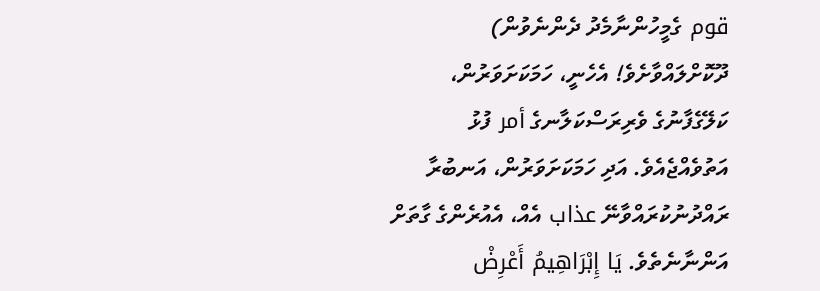قوم ގެމީހުންނާމެދު ދެންނެވުން) ދޫކޮށްލައްވާށެވެ! އެހެނީ، ހަމަކަށަވަރުން، ކަލޭގެފާނުގެ ވެރިރަސްކަލާނގެ أمر ފުޅު އަތުވެއްޖެއެވެ. އަދި ހަމަކަށަވަރުން، އަނބުރާ ރައްދުނުކުރައްވާނޭ عذاب އެއް، އެއުރެންގެ ގާތަށް އަންނާނެތެވެ. يَا إِبْرَاهِيمُ أَعْرِضْ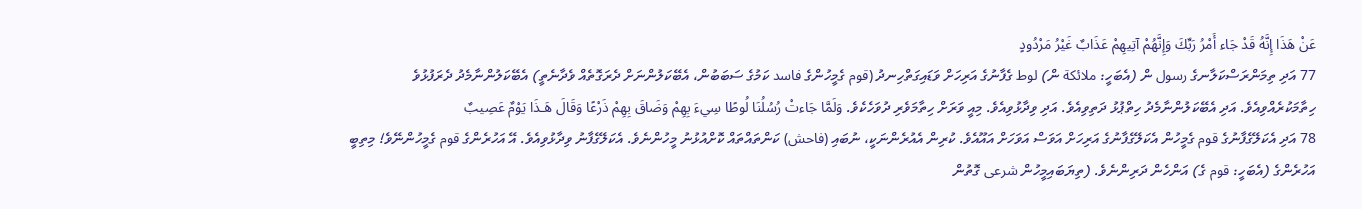عَنْ هَذَا إِنَّهُ قَدْ جَاء أَمْرُ رَبِّكَ وَإِنَّهُمْ آتِيهِمْ عَذَابٌ غَيْرُ مَرْدُودٍ
77 އަދި ތިމަންރަސްކަލާނގެ رسول ން (އެބަހީ: ملائكة ން) لوط ގެފާނުގެ އަރިހަށް ވަޑައިގަތްހިނދު (قوم ގެމީހުންގެ فاسد ކަމުގެ ސަބަބުން، އެބޭކަލުންނަށް ދެރަގޮތެއް ވެދާނެތީ) އެބޭކަލުންނާމެދު ދެރަފުޅުވެ ހިތާމަކުރެއްވިއެވެ. އަދި އެބޭކަލުންނާމެދު ހިތްޕުޅު ދަތިވިއެވެ. އަދި ވިދާޅުވިއެވެ. މިއީ ވަރަށް ހިތާމަވެރި ދުވަހެކެވެ. وَلَمَّا جَاءتْ رُسُلُنَا لُوطًا سِيءَ بِهِمْ وَضَاقَ بِهِمْ ذَرْعًا وَقَالَ هَـذَا يَوْمٌ عَصِيبٌ
78 އަދި އެކަލޭގެފާނުގެ قوم ގެމީހުން އެކަލޭގެފާނުގެ އަރިހަށް އަވަސް އަވަހަށް އައޫއެވެ. ކުރިން އެއުރެންނަކީ، ނުބައި (فاحش) ކަންތައްތައް ކޮށްއުޅުނު މީހުންނެވެ. އެކަލޭގެފާނު ވިދާޅުވިއެވެ. އޭ އަހުރެންގެ قوم ގެމީހުންނޭވެ! މިތިބީ އަހުރެންގެ (އެބަހީ: قوم ގެ) އަންހެން ދަރިންނެވެ. (ތިޔަބައިމީހުން شرعى ގޮތުން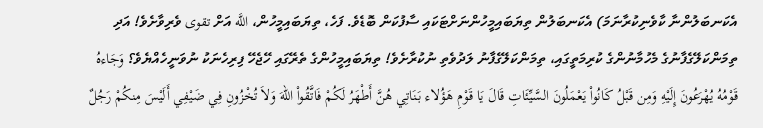އެކަނބަލުންނާ ކާވެނިކުރާނަމަ) އެކަނބަލުން ތިޔަބައިމީހުންނަށްޓަކައި ސާފުކަން ބޮޑެވެ. ފަހެ، ތިޔަބައިމީހުން، اللَّه އަށް تقوى ވެރިވާށެވެ! އަދި ތިމަންކަލޭގެފާނުގެ މެހުމާނުންގެ ކުރިމަތީގައި، ތިމަންކަލޭގެފާނު ލަދުވެތި ނުކުރާށެވެ! ތިޔަބައިމީހުންގެ ތެރޭގައި ހޭޖެހޭ ފިރިހެނަކު ނުވަނީހެއްޔެވެ؟ وَجَاءهُ قَوْمُهُ يُهْرَعُونَ إِلَيْهِ وَمِن قَبْلُ كَانُواْ يَعْمَلُونَ السَّيِّئَاتِ قَالَ يَا قَوْمِ هَـؤُلاء بَنَاتِي هُنَّ أَطْهَرُ لَكُمْ فَاتَّقُواْ اللّهَ وَلاَ تُخْزُونِ فِي ضَيْفِي أَلَيْسَ مِنكُمْ رَجُلٌ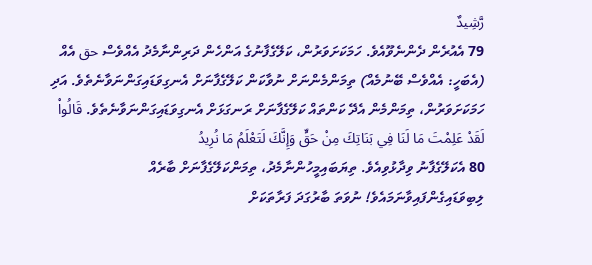رَّشِيدٌ
79 އެއުރެން ދެންނެވޫއެވެ. ހަމަކަށަވަރުން، ކަލޭގެފާނުގެ އަންހެން ދަރިންނާމެދު އެއްވެސް حق އެއް (އެބަހީ: އެއްވެސް ބޭނުމެއް) ތިމަންމެންނަށް ނުވާކަން ކަލޭގެފާނަށް އެނގިވަޑައިގަންނަވާނެތެވެ. އަދި ހަމަކަށަވަރުން، ތިމަންމެން އެދޭ ކަންތައް ކަލޭގެފާނަށް ރަނގަޅަށް އެނގިވަޑައިގަންނަވާނެތެވެ. قَالُواْ لَقَدْ عَلِمْتَ مَا لَنَا فِي بَنَاتِكَ مِنْ حَقٍّ وَإِنَّكَ لَتَعْلَمُ مَا نُرِيدُ
80 އެކަލޭގެފާނު ވިދާޅުވިއެވެ. ތިޔަބައިމީހުންނާމެދު، ތިމަންކަލޭގެފާނަށް ބާރެއް ލިބިވަޑައިގެންފައިވާނަމައެވެ! ނުވަތަ ބާރުގަދަ ފަރާތަކަށް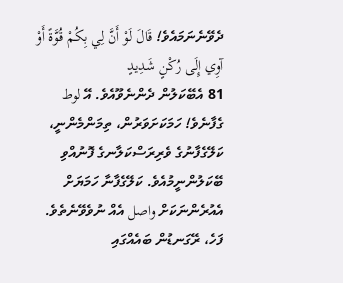ދެވޭނެނަމައެވެ! قَالَ لَوْ أَنَّ لِي بِكُمْ قُوَّةً أَوْ آوِي إِلَى رُكْنٍ شَدِيدٍ
81 އެބޭކަލުން ދެންނެވޫއެވެ. އޭ لوط ގެފާނެވެ! ހަމަކަށަވަރުން، ތިމަންމެންނީ، ކަލޭގެފާނުގެ ވެރިރަސްކަލާނގެ ފޮނުއްވި ބޭކަލުންނީމުއެވެ. ކަލޭގެފާނާ ހަމަޔަށް އެއުރެންނަކަށް واصل އެއް ނުވެވޭނެތެވެ. ފަހެ، ރޭގަނޑުން ބައެއްގައި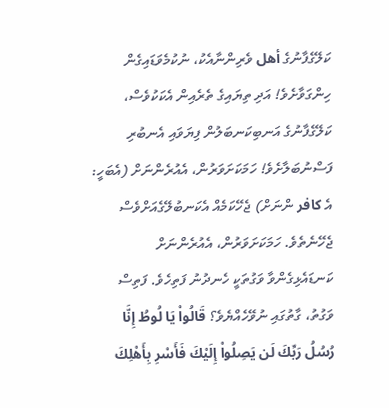ކަލޭގެފާނުގެ أهل ވެރިންނާއެކު، ނުކުމެވަޑައިގެން ހިންގަވާށެވެ! އަދި ތިޔައިގެ ތެރެއިން އެކަކުވެސް، ކަލޭގެފާނުގެ އަނބިކަނބަލުން ފިޔަވައި އެނބުރި ފަސްނުބަލާށެވެ! ހަމަކަށަވަރުން، އެއުރެންނަށް (އެބަހީ: އެ كافر ންނަށް) ޖެހޭކަމެއް އެކަނބުލޭގެއަށްވެސް ޖެހޭނެތެވެ. ހަމަކަށަވަރުން، އެއުރެންނަށް ކަނޑައެޅިގެންވާ ވަގުތަކީ ހެނދުނު ފަތިހެވެ. ފަތިސް ވަގުތު، ގާތުގައި ނުވޭހެއްޔެވެ؟ قَالُواْ يَا لُوطُ إِنَّا رُسُلُ رَبِّكَ لَن يَصِلُواْ إِلَيْكَ فَأَسْرِ بِأَهْلِكَ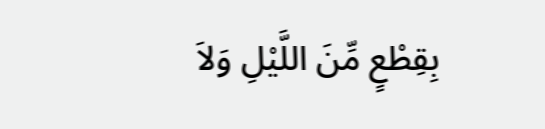بِقِطْعٍ مِّنَ اللَّيْلِ وَلاَ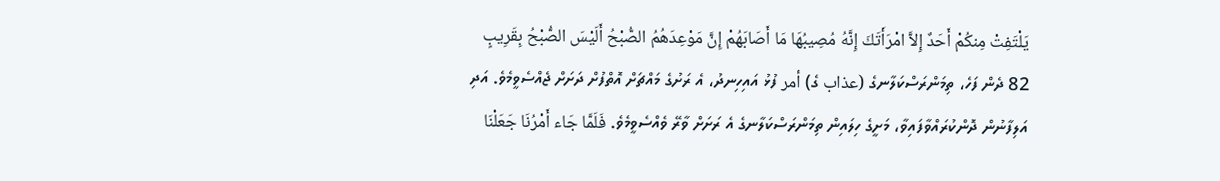يَلْتَفِتْ مِنكُمْ أَحَدٌ إِلاَّ امْرَأَتَكَ إِنَّهُ مُصِيبُهَا مَا أَصَابَهُمْ إِنَّ مَوْعِدَهُمُ الصُّبْحُ أَلَيْسَ الصُّبْحُ بِقَرِيبٍ
82 ދެން ފަހެ، ތިމަންރަސްކަލާނގެ (عذاب ގެ) أمر ފުޅު އައިހިނދު، އެ ރަށުގެ މައްޗަށް އޮތްފުށް ދަށަށް ޖެއްސެވީމެވެ. އަދި އަލިފާނުން ދޮންކުރައްވާފައިވާ، މަށީގެ ހިލައިން ތިމަންރަސްކަލާނގެ އެ ރަށަށް ވާރޭ ވެއްސެވީމެވެ. فَلَمَّا جَاء أَمْرُنَا جَعَلْنَا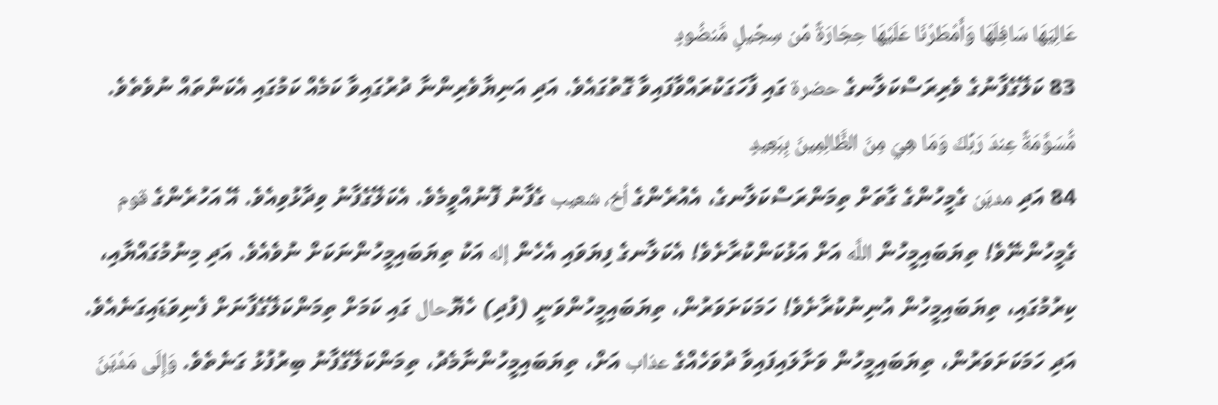عَالِيَهَا سَافِلَهَا وَأَمْطَرْنَا عَلَيْهَا حِجَارَةً مِّن سِجِّيلٍ مَّنضُودٍ
83 ކަލޭގެފާނުގެ ވެރިރަސްކަލާނގެ حضرة ގައި ފާހަގަކުރައްވާފައިވާ ގޮތުގައެވެ. އަދި އަނިޔާވެރިންނާ ދުރުގައިވާ ކަމެއް ކަމުގައި އެކަންތައް ނުވެތެވެ. مُّسَوَّمَةً عِندَ رَبِّكَ وَمَا هِيَ مِنَ الظَّالِمِينَ بِبَعِيدٍ
84 އަދި مديَن ގެމީހުންގެ ގާތަށް ތިމަންރަސްކަލާނގެ، އެއުރެންގެ أخ، شعيب ގެފާނު ފޮނުއްވީމެވެ. އެކަލޭގެފާނު ވިދާޅުވިއެވެ. އޭ އަހުރެންގެ قوم ގެމީހުންނޭވެ! ތިޔަބައިމީހުން اللَّه އަށް އަޅުކަންކުރާށެވެ! އެކަލާނގެ ފިޔަވައި އެހެން إله އަކު ތިޔަބައިމީހުންނަކަށް ނުވެއެވެ. އަދި މިނުމުގައްޔާއި، ކިރުމުގައި، ތިޔަބައިމީހުން އުނިނުކުރާށެވެ! ހަމަކަށަވަރުން، ތިޔަބައިމީހުންވަނީ (ފުދި) ހެޔޮحال ގައި ކަމަށް ތިމަންކަލޭގެފާނަށް ފެނިވަޑައިގަނެއެވެ. އަދި ހަމަކަށަވަރުން، ތިޔަބައިމީހުން ވަށާލައިފައިވާ ދުވަހެއްގެ عذاب އަށް، ތިޔަބައިމީހުންނާމެދު، ތިމަންކަލޭގެފާނު ބިރުފުޅު ގަނެތެވެ. وَإِلَى مَدْيَنَ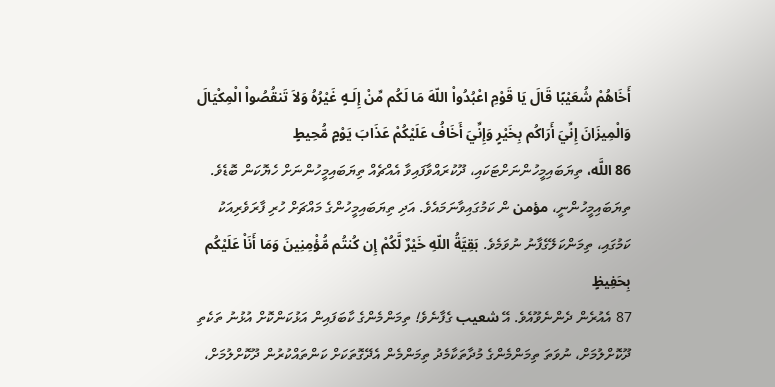أَخَاهُمْ شُعَيْبًا قَالَ يَا قَوْمِ اعْبُدُواْ اللّهَ مَا لَكُم مِّنْ إِلَـهٍ غَيْرُهُ وَلاَ تَنقُصُواْ الْمِكْيَالَ وَالْمِيزَانَ إِنِّيَ أَرَاكُم بِخَيْرٍ وَإِنِّيَ أَخَافُ عَلَيْكُمْ عَذَابَ يَوْمٍ مُّحِيطٍ
86 اللَّه، ތިޔަބައިމީހުންނަށްޓަކައި، ދޫކުރައްވާފައިވާ އެއްޗެއް ތިޔަބައިމީހުންނަށް ހެޔޮކަން ބޮޑެވެ. ތިޔަބައިމީހުންނީ، مؤمن ން ކަމުގައިވާނަމައެވެ. އަދި ތިޔަބައިމީހުންގެ މައްޗަށް ހުރި ފާރަވެރިއަކު ކަމުގައި، ތިމަންކަލޭގެފާނު ނުވަމެވެ. بَقِيَّةُ اللّهِ خَيْرٌ لَّكُمْ إِن كُنتُم مُّؤْمِنِينَ وَمَا أَنَاْ عَلَيْكُم بِحَفِيظٍ
87 އެއުރެން ދެންނެވޫއެވެ. އޭ شعيب ގެފާނެވެ! ތިމަންމެންގެ ކާބަފައިން އަޅުކަންކޮށް އުޅުނު ތަކެތި ދޫކޮށްލުމަށް، ނުވަތަ ތިމަންމެންގެ މުދާތަކާމެދު ތިމަންމެން އެދޭގޮތަކަށް ކަންތައްކުރުން ދޫކޮށްލުމަށް،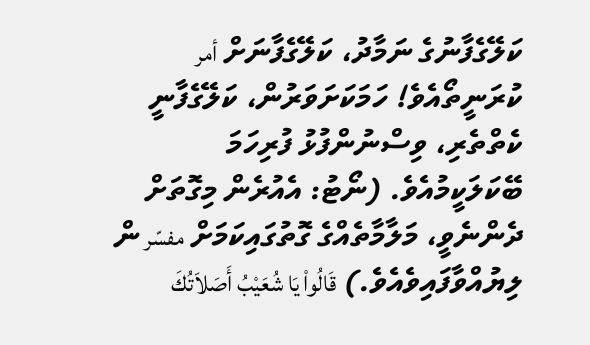ކަލޭގެފާނުގެ ނަމާދު، ކަލޭގެފާނަށް أمر ކުރަނީތޯއެވެ! ހަމަކަށަވަރުން، ކަލޭގެފާނީ ކެތްތެރި، ވިސްނުންފުޅު ފުރިހަމަ ބޭކަލަކީމުއެވެ. (ނޯޓު: އެއުރެން މިގޮތަށް ދެންނެވީ، މަލާމާތެއްގެ ގޮތުގައިކަމަށް مفسّر ން ލިޔުއްވާފައިވެއެވެ.) قَالُواْ يَا شُعَيْبُ أَصَلاَتُكَ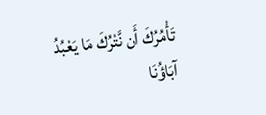تَأْمُرُكَ أَن نَّتْرُكَ مَا يَعْبُدُ آبَاؤُنَا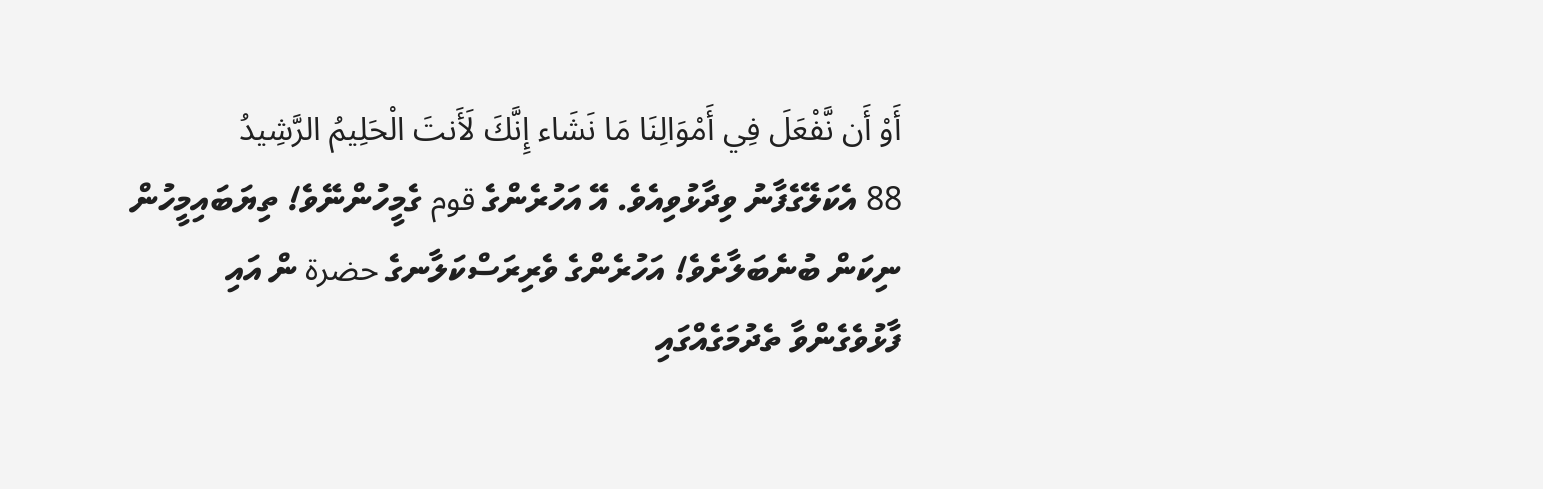أَوْ أَن نَّفْعَلَ فِي أَمْوَالِنَا مَا نَشَاء إِنَّكَ لَأَنتَ الْحَلِيمُ الرَّشِيدُ
88 އެކަލޭގެފާނު ވިދާޅުވިއެވެ. އޭ އަހުރެންގެ قوم ގެމީހުންނޭވެ! ތިޔަބައިމީހުން ނިކަން ބުނެބަލާށެވެ! އަހުރެންގެ ވެރިރަސްކަލާނގެ حضرة ން އައި ފާޅުވެގެންވާ ތެދުމަގެއްގައި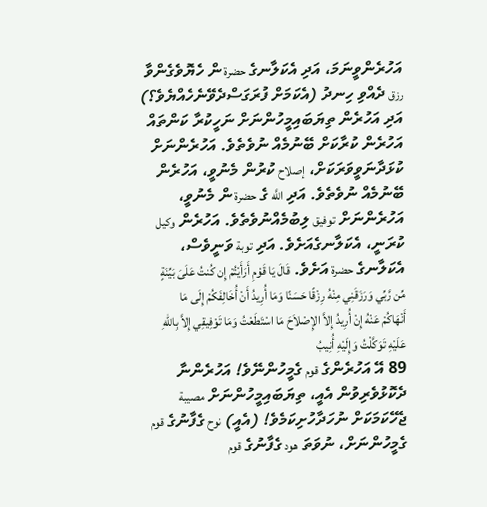އަހުރެންވީނަމަ، އަދި އެކަލާނގެ حضرة ން ހެޔޮވެގެންވާ رزق ދެއްވި ހިނދު (އެކަމަށް ފުރަގަސްދެވޭނެހެއްޔެވެ؟) އަދި އަހުރެން ތިޔަބައިމީހުންނަށް ނަހީކުރާ ކަންތައް އަހުރެން ކުރާކަށް ބޭނުމެއް ނުވެތެވެ. އަހުރެންނަށް ކުޅަދާނަވީވަރަކަށް، إصلاح ކުރުން މެނުވީ، އަހުރެން ބޭނުމެއް ނުވެތެވެ. އަދި اللَّه ގެ حضرة ން މެނުވީ، އަހުރެންނަށް توفيق ލިބުމެއްނުވެތެވެ. އަހުރެން وكيل ކުރަނީ، އެކަލާނގެއަށެވެ. އަދި توبة ވަނީވެސް، އެކަލާނގެ حضرة އަށެވެ. قَالَ يَا قَوْمِ أَرَأَيْتُمْ إِن كُنتُ عَلَىَ بَيِّنَةٍ مِّن رَّبِّي وَرَزَقَنِي مِنْهُ رِزْقًا حَسَنًا وَمَا أُرِيدُ أَنْ أُخَالِفَكُمْ إِلَى مَا أَنْهَاكُمْ عَنْهُ إِنْ أُرِيدُ إِلاَّ الإِصْلاَحَ مَا اسْتَطَعْتُ وَمَا تَوْفِيقِي إِلاَّ بِاللّهِ عَلَيْهِ تَوَكَّلْتُ وَإِلَيْهِ أُنِيبُ
89 އޭ އަހުރެންގެ قوم ގެމީހުންނޭވެ! އަހުރެންނާ ދެކޮޅުވެރިވުން އެއީ، ތިޔަބައިމީހުންނަށް مصيبة ޖެހޭކަމަކަށް ނުހަދާހުށިކަމެވެ! (އެއީ) نوح ގެފާނުގެ قوم ގެމީހުންނަށް، ނުވަތަ هود ގެފާނުގެ قوم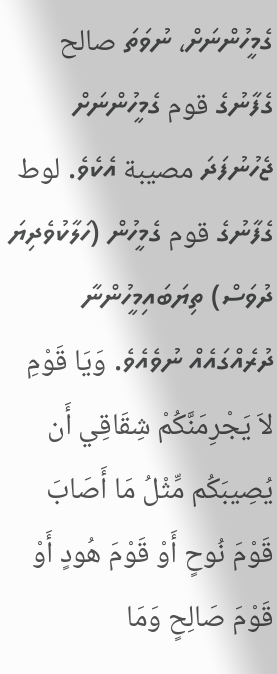ގެމީހުންނަށް، ނުވަތަ صالح ގެފާނުގެ قوم ގެމީހުންނަށް ޖެހުނުފަދަ مصيبة އެކެވެ. لوط ގެފާނުގެ قوم ގެމީހުން (ހަލާކުވެދިޔަ ދުވަސް) ތިޔަބައިމީހުންނާ ދުރެއްގައެއް ނުވެއެވެ. وَيَا قَوْمِ لاَ يَجْرِمَنَّكُمْ شِقَاقِي أَن يُصِيبَكُم مِّثْلُ مَا أَصَابَ قَوْمَ نُوحٍ أَوْ قَوْمَ هُودٍ أَوْ قَوْمَ صَالِحٍ وَمَا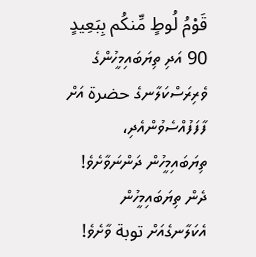قَوْمُ لُوطٍ مِّنكُم بِبَعِيدٍ
90 އަދި ތިޔަބައިމީހުންގެ ވެރިރަސްކަލާނގެ حضرة އަށް ފާފަފުއްސެވުންއެދި، ތިޔަބައިމީހުން ދަންނަވާށެވެ! ދެން ތިޔަބައިމީހުން އެކަލާނގެއަށް توبة ވާށެވެ!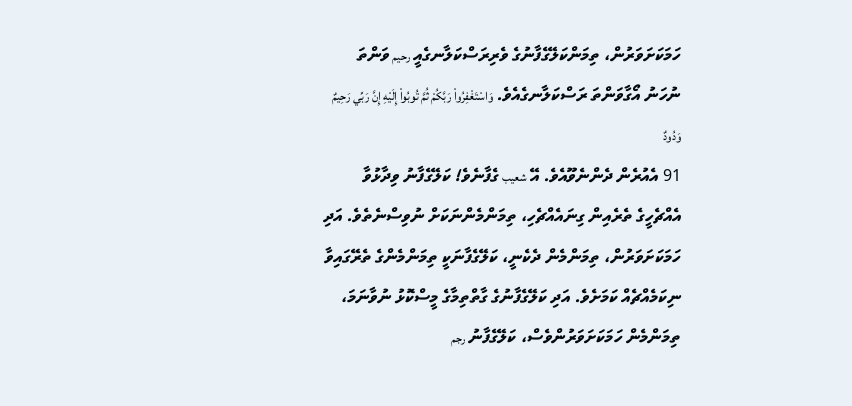ހަމަކަށަވަރުން، ތިމަންކަލޭގެފާނުގެ ވެރިރަސްކަލާނގެއީ رحيم ވަންތަ ނުހަނު އޯގާވަންތަ ރަސްކަލާނގެއެވެ. وَاسْتَغْفِرُواْ رَبَّكُمْ ثُمَّ تُوبُواْ إِلَيْهِ إِنَّ رَبِّي رَحِيمٌ وَدُودٌ
91 އެއުރެން ދެންނެވޫއެވެ. އޭ شعيب ގެފާނެވެ! ކަލޭގެފާނު ވިދާޅުވާ އެއްޗެހީގެ ތެރެއިން ގިނައެއްޗެހި، ތިމަންމެންނަކަށް ނުވިސްނެތެވެ. އަދި ހަމަކަށަވަރުން، ތިމަންމެން ދެކެނީ، ކަލޭގެފާނަކީ ތިމަންމެންގެ ތެރޭގައިވާ ނިކަމެއްޗެއް ކަމަށެވެ. އަދި ކަލޭގެފާނުގެ ގާތްތިމާގެ މީސްކޮޅު ނުވާނަމަ، ތިމަންމެން ހަމަކަށަވަރުންވެސް، ކަލޭގެފާނު رجم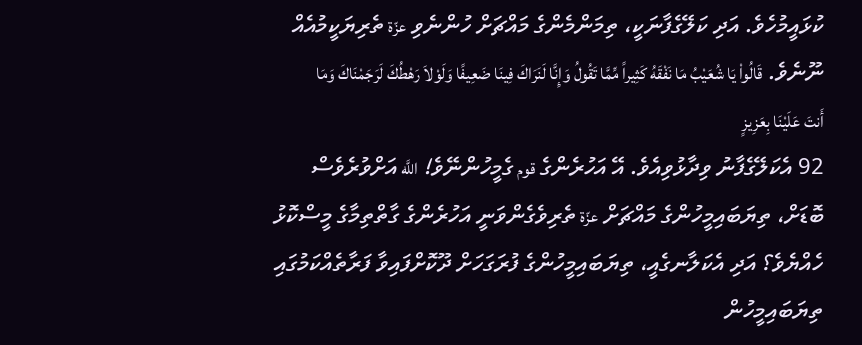ކުޅައީމުހެވެ. އަދި ކަލޭގެފާނަކީ، ތިމަންމެންގެ މައްޗަށް ހުންނެވި عزّة ތެރިޔަކީމުއެއް ނޫނެވެ. قَالُواْ يَا شُعَيْبُ مَا نَفْقَهُ كَثِيراً مِّمَّا تَقُولُ وَإِنَّا لَنَرَاكَ فِينَا ضَعِيفًا وَلَوْلاَ رَهْطُكَ لَرَجَمْنَاكَ وَمَا أَنتَ عَلَيْنَا بِعَزِيزٍ
92 އެކަލޭގެފާނު ވިދާޅުވިއެވެ. އޭ އަހުރެންގެ قوم ގެމީހުންނޭވެ! اللَّه އަށްވުރެވެސް ބޮޑަށް، ތިޔަބައިމީހުންގެ މައްޗަށް عزّة ތެރިވެގެންވަނީ އަހުރެންގެ ގާތްތިމާގެ މީސްކޮޅު ހެއްޔެވެ؟ އަދި އެކަލާނގެއީ، ތިޔަބައިމީހުންގެ ފުރަގަހަށް ދޫކޮށްފައިވާ ފަރާތެއްކަމުގައި ތިޔަބައިމީހުން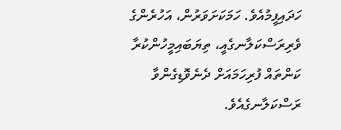ހަދައިފީމުއެވެ. ހަމަކަށަވަރުން، އަހުރެންގެ ވެރިރަސްކަލާނގެއީ، ތިޔަބައިމީހުންކުރާ ކަންތައް ފުރިހަމައަށް ދެނެވޮޑިގެންވާ ރަސްކަލާނގެއެވެ.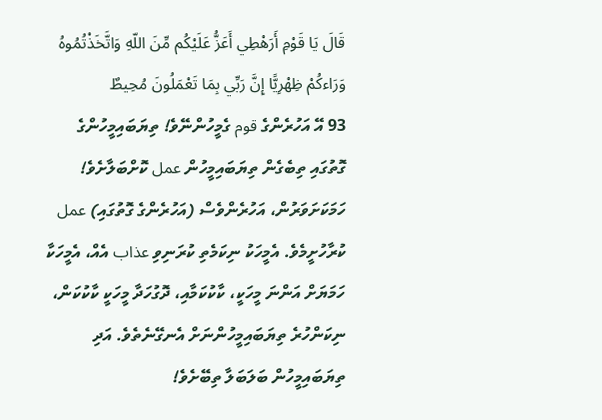قَالَ يَا قَوْمِ أَرَهْطِي أَعَزُّ عَلَيْكُم مِّنَ اللّهِ وَاتَّخَذْتُمُوهُ وَرَاءكُمْ ظِهْرِيًّا إِنَّ رَبِّي بِمَا تَعْمَلُونَ مُحِيطٌ
93 އޭ އަހުރެންގެ قوم ގެމީހުންނޭވެ! ތިޔަބައިމީހުންގެ ގޮތުގައި ތިބެގެން ތިޔަބައިމީހުން عمل ކޮށްބަލާށެވެ! ހަމަކަށަވަރުން، އަހުރެންވެސް (އަހުރެންގެ ގޮތުގައި) عمل ކުރާހުށީމެވެ. އެމީހަކު ނިކަމެތި ކުރަނިވި عذاب އެއް، އެމީހަކާ ހަމަޔަށް އަންނަ މީހަކީ، ކާކުކަމާއި، ދޮގުހަދާ މީހަކީ ކާކުކަން، ނިކަންހުރެ ތިޔަބައިމީހުންނަށް އެނގޭނެތެވެ. އަދި ތިޔަބައިމީހުން ބަލަބަލާ ތިބޭށެވެ!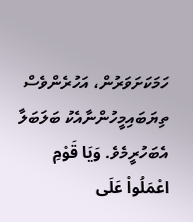ހަމަކަށަވަރުން، އަހުރެންވެސް ތިޔަބައިމީހުންނާއެކު ބަލަބަލާ އެބަހުރީމެވެ. وَيَا قَوْمِ اعْمَلُواْ عَلَى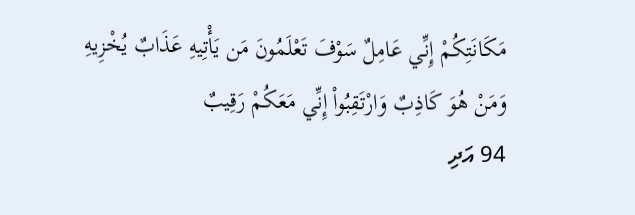مَكَانَتِكُمْ إِنِّي عَامِلٌ سَوْفَ تَعْلَمُونَ مَن يَأْتِيهِ عَذَابٌ يُخْزِيهِ وَمَنْ هُوَ كَاذِبٌ وَارْتَقِبُواْ إِنِّي مَعَكُمْ رَقِيبٌ
94 އަދި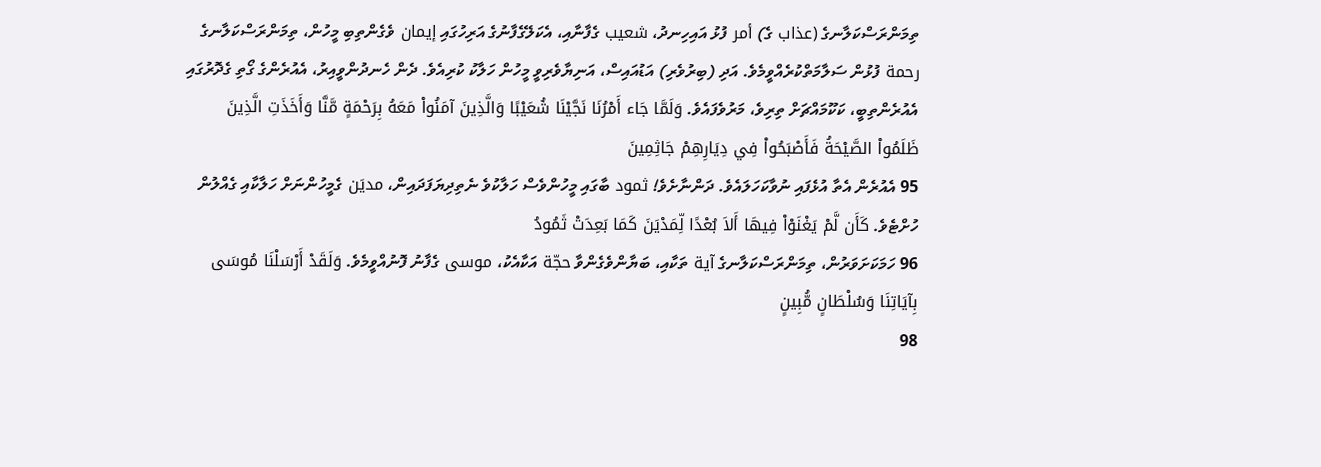ތިމަންރަސްކަލާނގެ (عذاب ގެ) أمر ފުޅު އައިހިނދު، شعيب ގެފާނާއި، އެކަލޭގެފާނުގެ އަރިހުގައި إيمان ވެގެންތިބި މީހުން، ތިމަންރަސްކަލާނގެ رحمة ފުޅުން ސަލާމަތްކުރެއްވީމެވެ. އަދި (ބިރުވެރި) އަޑުއައިސް، އަނިޔާވެރިވީ މީހުން ހަލާކު ކުރިއެވެ. ދެން ހެނދުންވީއިރު، އެއުރެންގެ ގޯތި ގެދޮރުގައި އެއުރެންތިބީ، ކަކޫމައްޗަށް ތިރިވެ، މަރުވެފައެވެ. وَلَمَّا جَاء أَمْرُنَا نَجَّيْنَا شُعَيْبًا وَالَّذِينَ آمَنُواْ مَعَهُ بِرَحْمَةٍ مَّنَّا وَأَخَذَتِ الَّذِينَ ظَلَمُواْ الصَّيْحَةُ فَأَصْبَحُواْ فِي دِيَارِهِمْ جَاثِمِينَ
95 އެއުރެން އެތާ އުޅެފައި ނުވާކަހަލައެވެ. ދަންނާށެވެ! ثمود ބާގައި މީހުންވެސް ހަލާކުވެ ނެތިދިޔަފަދައިން، مديَن ގެމީހުންނަށް ހަލާކާއި ގެއްލުން ހުށްޓެވެ. كَأَن لَّمْ يَغْنَوْاْ فِيهَا أَلاَ بُعْدًا لِّمَدْيَنَ كَمَا بَعِدَتْ ثَمُودُ
96 ހަމަކަށަވަރުން، ތިމަންރަސްކަލާނގެ آية ތަކާއި، ބަޔާންވެގެންވާ حجّة އަކާއެކު، موسى ގެފާނު ފޮނުއްވީމެވެ. وَلَقَدْ أَرْسَلْنَا مُوسَى بِآيَاتِنَا وَسُلْطَانٍ مُّبِينٍ
98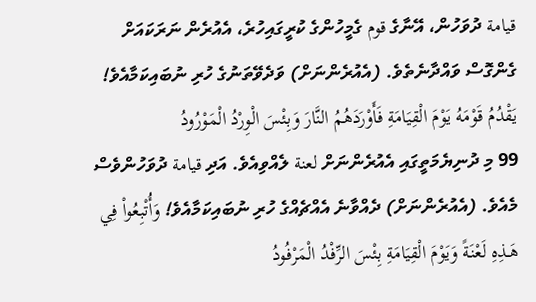قيامة ދުވަހުން، އޭނާގެ قوم ގެމީހުންގެ ކުރީގައިހުރެ، އެއުރެން ނަރަކައަށް ގެންގޮސް ވައްދާނެތެވެ. (އެއުރެންނަށް) ވަދެވޭތަނުގެ ހުރި ނުބައިކަމާއެވެ! يَقْدُمُ قَوْمَهُ يَوْمَ الْقِيَامَةِ فَأَوْرَدَهُمُ النَّارَ وَبِئْسَ الْوِرْدُ الْمَوْرُودُ
99 މި ދުނިޔެމަތީގައި އެއުރެންނަށް لعنة ލެއްވިއެވެ. އަދި قيامة ދުވަހުންވެސް މެއެވެ. (އެއުރެންނަށް) ދެއްވާނެ އެއްޗެއްގެ ހުރި ނުބައިކަމާއެވެ! وَأُتْبِعُواْ فِي هَـذِهِ لَعْنَةً وَيَوْمَ الْقِيَامَةِ بِئْسَ الرِّفْدُ الْمَرْفُودُ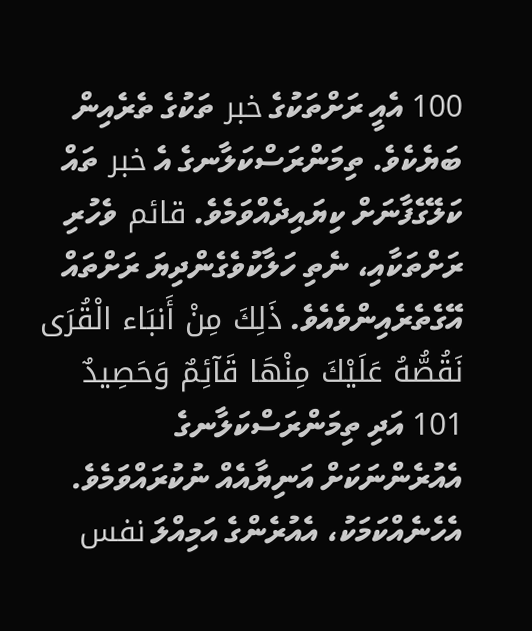100 އެއީ ރަށްތަކުގެ خبر ތަކުގެ ތެރެއިން ބަޔެކެވެ. ތިމަންރަސްކަލާނގެ އެ خبر ތައް ކަލޭގެފާނަށް ކިޔައިދެއްވަމެވެ. قائم ވެހުރި ރަށްތަކާއި، ނެތި ހަލާކުވެގެންދިޔަ ރަށްތައް އޭގެތެރެއިންވެއެވެ. ذَلِكَ مِنْ أَنبَاء الْقُرَى نَقُصُّهُ عَلَيْكَ مِنْهَا قَآئِمٌ وَحَصِيدٌ
101 އަދި ތިމަންރަސްކަލާނގެ އެއުރެންނަކަށް އަނިޔާއެއް ނުކުރައްވަމެވެ. އެހެނެއްކަމަކު، އެއުރެންގެ އަމިއްލަ نفس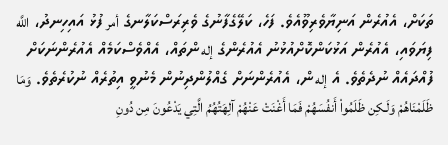ތަކަށް، އެއުރެން އަނިޔާވެރިވޫއެވެ. ފަހެ، ކަލޭގެފާނުގެ ވެރިރަސްކަލާނގެ أمر ފުޅު އައިހިނދު، اللَّه ފިޔަވައި، އެއުރެން އަޅުކަންކޮށްއުޅުނު އެއުރެންގެ إله ންތައް، އެއްވެސްކަމެއް އެއުރެންނަކަށް ފުއްދައެއް ނުދެތެވެ. އެ إله ން، އެއުރެންނަށް ގެއްލުންދިނުން މެނުވީ އިތުރެއް ނުކުރެތެވެ. وَمَا ظَلَمْنَاهُمْ وَلَـكِن ظَلَمُواْ أَنفُسَهُمْ فَمَا أَغْنَتْ عَنْهُمْ آلِهَتُهُمُ الَّتِي يَدْعُونَ مِن دُونِ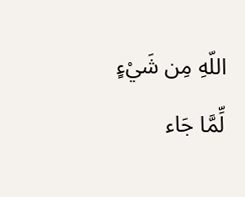اللّهِ مِن شَيْءٍ لِّمَّا جَاء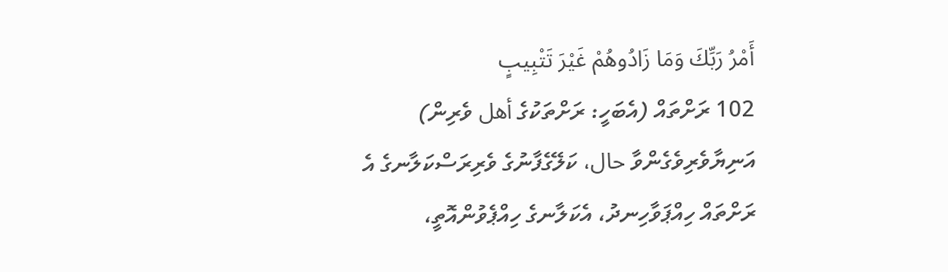أَمْرُ رَبِّكَ وَمَا زَادُوهُمْ غَيْرَ تَتْبِيبٍ
102 ރަށްތައް (އެބަހީ: ރަށްތަކުގެ أهل ވެރިން) އަނިޔާވެރިވެގެންވާ حال، ކަލޭގެފާނުގެ ވެރިރަސްކަލާނގެ އެ ރަށްތައް ހިއްޕަވާހިނދު، އެކަލާނގެ ހިއްޕެވުންއޮތީ،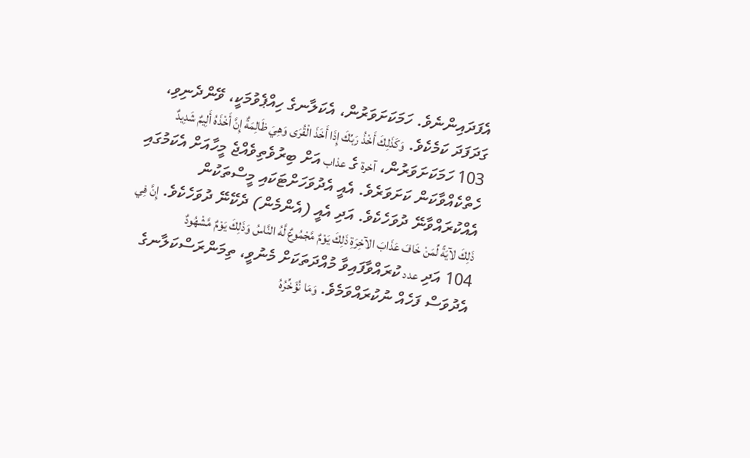އެފަދައިންނެވެ. ހަމަކަށަވަރުން، އެކަލާނގެ ހިއްޕެވުމަކީ، ވޭންދެނިވި، ގަދަފަދަ ކަމެކެވެ. وَكَذَلِكَ أَخْذُ رَبِّكَ إِذَا أَخَذَ الْقُرَى وَهِيَ ظَالِمَةٌ إِنَّ أَخْذَهُ أَلِيمٌ شَدِيدٌ
103 ހަމަކަށަވަރުން، آخرة ގެ عذاب އަށް ބިރުވެތިވެއްޖެ މީހާއަށް އެކަމުގައި ހެތްކެއްވާކަން ކަށަވަރެވެ. އެއީ އެދުވަހަށްޓަކައި މީސްތަކުން އެއްކުރައްވާނޭ ދުވަހެކެވެ. އަދި އެއީ (އެންމެން) ދެކޭނޭ ދުވަހެކެވެ. إِنَّ فِي ذَلِكَ لآيَةً لِّمَنْ خَافَ عَذَابَ الآخِرَةِ ذَلِكَ يَوْمٌ مَّجْمُوعٌ لَّهُ النَّاسُ وَذَلِكَ يَوْمٌ مَّشْهُودٌ
104 އަދި عدد ކުރައްވާފައިވާ މުއްދަތަކަށް މެނުވީ، ތިމަންރަސްކަލާނގެ އެދުވަސް ފަހެއް ނުކުރައްވަމެވެ. وَمَا نُؤَخِّرُهُ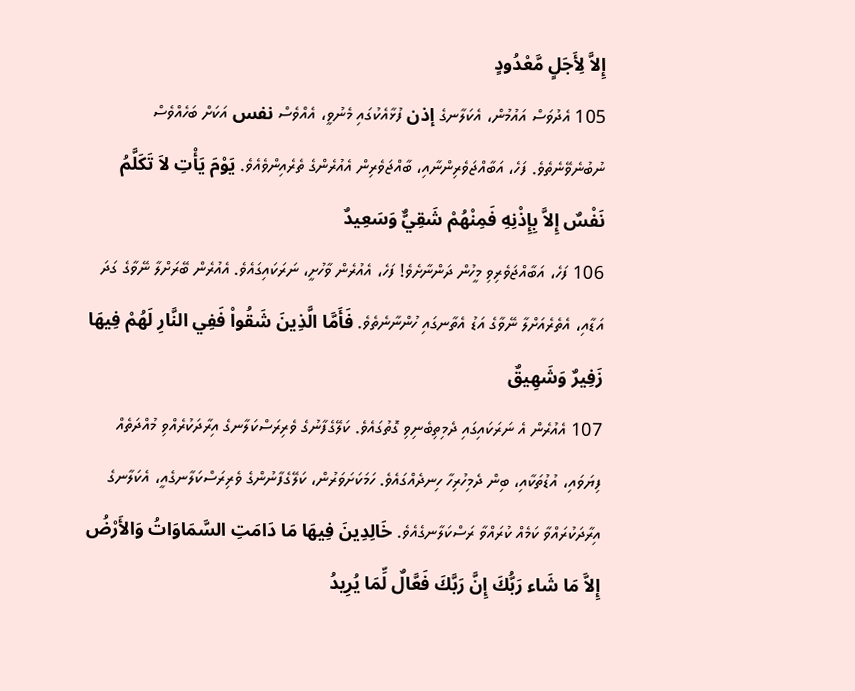إِلاَّ لِأَجَلٍ مَّعْدُودٍ
105 އެދުވަސް އައުމުން، އެކަލާނގެ إذن ފުޅާއެކުގައި މެނުވީ، އެއްވެސް نفس އަކަށް ބަހެއްވެސް ނުބުނެވޭނެތެވެ. ފަހެ، އަބާއްޖަވެރިންނާއި، ބާއްޖަވެރިން އެއުރެންގެ ތެރެއިންވެއެވެ. يَوْمَ يَأْتِ لاَ تَكَلَّمُ نَفْسٌ إِلاَّ بِإِذْنِهِ فَمِنْهُمْ شَقِيٌّ وَسَعِيدٌ
106 ފަހެ، އަބާއްޖަވެރިވި މީހުން ދަންނާށެވެ! ފަހެ، އެއުރެން ވާހުށީ، ނަރަކައިގައެވެ. އެއުރެން ބޭރަށްލާ ނޭވާގެ ގަދަ އަޑާއި، އެތެރެއަށްލާ ނޭވާގެ އަޑު އެތާނގައި ހުންނާނެތެވެ. فَأَمَّا الَّذِينَ شَقُواْ فَفِي النَّارِ لَهُمْ فِيهَا زَفِيرٌ وَشَهِيقٌ
107 އެއުރެން އެ ނަރަކައިގައި ދެމިތިބެނިވި ގޮތުގައެވެ. ކަލޭގެފާނުގެ ވެރިރަސްކަލާނގެ އިރާދަކުރެއްވި މުއްދަތެއް ފިޔަވައި، އުޑުތަކާއި، ބިން ދެމިހުރިހާ ހިނދެއްގައެވެ. ހަމަކަށަވަރުން، ކަލޭގެފާނުންގެ ވެރިރަސްކަލާނގެއީ، އެކަލާނގެ އިރާދަކުރައްވާ ކަމެއް ކުރައްވާ ރަސްކަލާނގެއެވެ. خَالِدِينَ فِيهَا مَا دَامَتِ السَّمَاوَاتُ وَالأَرْضُ إِلاَّ مَا شَاء رَبُّكَ إِنَّ رَبَّكَ فَعَّالٌ لِّمَا يُرِيدُ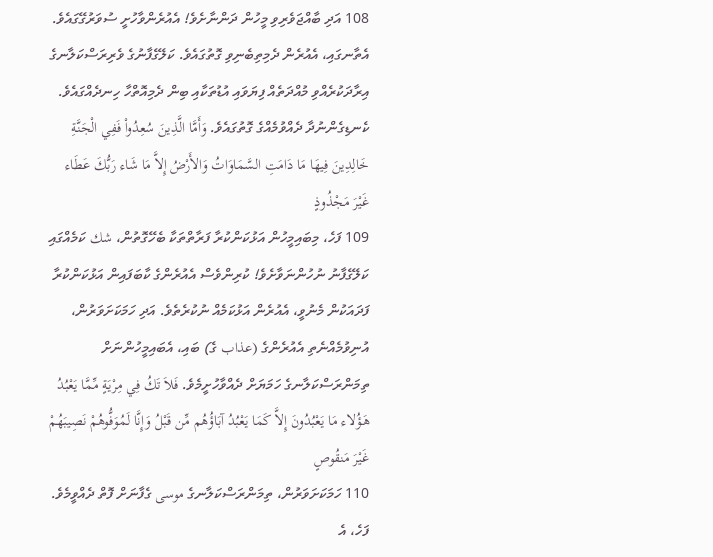108 އަދި ބާއްޖަވެރިވި މީހުން ދަންނާށެވެ! އެއުރެންވާހުށީ ސުވަރުގޭގައެވެ. އެތާނގައި، އެއުރެން ދެމިތިބެނިވި ގޮތުގައެވެ. ކަލޭގެފާނުގެ ވެރިރަސްކަލާނގެ އިރާދަކުރެއްވި މުއްދަތެއް ފިޔަވައި އުޑުތަކާއި ބިން ދެމިއޮތްހާ ހިނދެއްގައެވެ. ކެނޑިގެންނުދާ ދެއްވުމެއްގެ ގޮތުގައެވެ. وَأَمَّا الَّذِينَ سُعِدُواْ فَفِي الْجَنَّةِ خَالِدِينَ فِيهَا مَا دَامَتِ السَّمَاوَاتُ وَالأَرْضُ إِلاَّ مَا شَاء رَبُّكَ عَطَاء غَيْرَ مَجْذُوذٍ
109 ފަހެ، މިބައިމީހުން އަޅުކަންކުރާ ފަރާތްތަކާ ބެހޭގޮތުން، شك ކަމެއްގައި ކަލޭގެފާނު ނުހުންނަވާށެވެ! ކުރިންވެސް އެއުރެންގެ ކާބަފައިން އަޅުކަންކުރާ ފަދައަކުން މެނުވީ، އެއުރެން އަޅުކަމެއް ނުކުރެތެވެ. އަދި ހަމަކަށަވަރުން، އުނިވުމެއްނެތި އެއުރެންގެ (عذاب ގެ) ބައި، އެބައިމީހުންނަށް ތިމަންރަސްކަލާނގެ ހަމަޔަށް ދެއްވާހުށީމެވެ. فَلاَ تَكُ فِي مِرْيَةٍ مِّمَّا يَعْبُدُ هَـؤُلاء مَا يَعْبُدُونَ إِلاَّ كَمَا يَعْبُدُ آبَاؤُهُم مِّن قَبْلُ وَإِنَّا لَمُوَفُّوهُمْ نَصِيبَهُمْ غَيْرَ مَنقُوصٍ
110 ހަމަކަށަވަރުން، ތިމަންރަސްކަލާނގެ موسى ގެފާނަށް ފޮތް ދެއްވީމެވެ. ފަހެ، އެ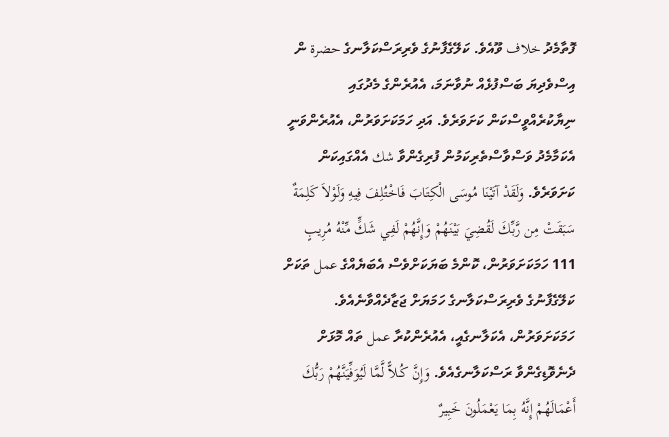ފޮތާމެދު خلاف ވޫއެވެ. ކަލޭގެފާނުގެ ވެރިރަސްކަލާނގެ حضرة ން އިސްވެދިޔަ ބަސްފުޅެއް ނުވާނަމަ، އެއުރެންގެ މެދުގައި ނިޔާކުރެއްވީސްކަން ކަށަވަރެވެ. އަދި ހަމަކަށަވަރުން، އެއުރެންވަނީ އެކަމާމެދު ވަސްވާސްތެރިކަމުން ފުރިގެންވާ شك އެއްގައިކަން ކަށަވަރެވެ. وَلَقَدْ آتَيْنَا مُوسَى الْكِتَابَ فَاخْتُلِفَ فِيهِ وَلَوْلاَ كَلِمَةٌ سَبَقَتْ مِن رَّبِّكَ لَقُضِيَ بَيْنَهُمْ وَإِنَّهُمْ لَفِي شَكٍّ مِّنْهُ مُرِيبٍ
111 ހަމަކަށަވަރުން، ކޮންމެ ބަޔަކަށްވެސް އެބަޔެއްގެ عمل ތަކަށް ކަލޭގެފާނުގެ ވެރިރަސްކަލާނގެ ހަމަޔަށް ޖަޒާދެއްވާނެއެވެ. ހަމަކަށަވަރުން، އެކަލާނގެއީ، އެއުރެންކުރާ عمل ތައް މޮޅަށް ދެނެވޮޑިގެންވާ ރަސްކަލާނގެއެވެ. وَإِنَّ كُـلاًّ لَّمَّا لَيُوَفِّيَنَّهُمْ رَبُّكَ أَعْمَالَهُمْ إِنَّهُ بِمَا يَعْمَلُونَ خَبِيرٌ